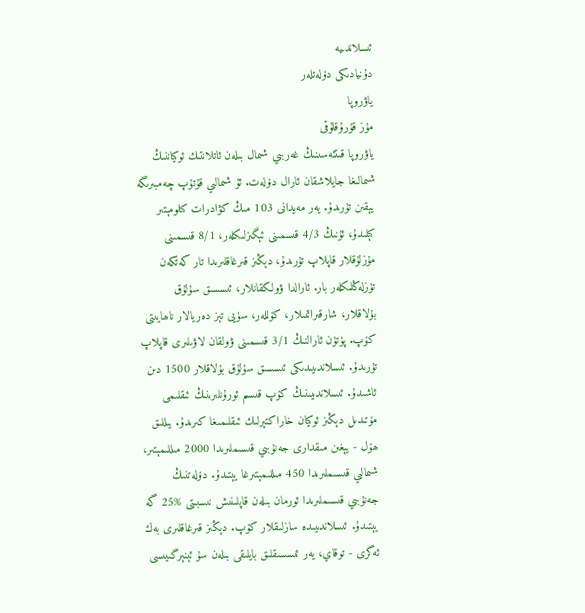ئىسلاندىيە
دۇنيادىكى دۆلەتلەر
ياۋروپا
مۇز قۇرۇقلۇقى
ياۋروپا قىتئەسىنىڭ غەربىي شىمال بىلەن ئاتلانتىك ئوكياننىڭ شىمالىغا جايلاشقان ئارال دۆلەت. ئۇ شىمالىي قۇتۇپ چەمبىرىگە يېقىن تۇرىدۇ. يەر مەيدانى 103 مىڭ كۋادرات كىلومېتىر كېلىدۇ، ئۇنىڭ 4/3 قىسمىنى ئېگىزلىكلەر، 8/1 قىسمىنى مۇزلۇقلار قاپلاپ تۇرىدۇ، دېڭىز قىرغاقلىرىدا تار كەتكەن تۈزلەڭلىكلەر بار. ئارالدا ۋولكقانلار، ئىسسىق سۇلۇق بۇلاقلار، شارقىراتمىلار، كۆللەر، سۈيى تېز دەريالار ناھايىتى كۆپ. پۈتۈن ئارالنىڭ 3/1 قىسمىنى ۋولقان لاۋىلىرى قاپلاپ تۇرىدۇ. ئىسلاندىيىدىكى ئىسسىق سۇلۇق بۇلاقلار 1500 دىن ئاشىدۇ. ئىسلاندىيىنىڭ كۆپ قىسىم ئورۇنلىرىنىڭ ئىقلىمى مۆتىدىل دېڭىز ئوكيان خاراكتېرلىك ئىقلىمىغا كىرىدۇ. يىللىق ھۆل - يېغىن مىقدارى جەنۇبىي قىسىملىرىدا 2000 مىللىمېتىر، شىمالىي قىسىملىرىدا 450 مىللىمېتىرغا يېتىدۇ. دۆلەتنىڭ جەنۇبىي قىسىملىرىدا ئورمان بىلەن قاپلىنىش نىسبىتى %25 گە يېتىدۇ. ئىسلاندىيىدە سازلىقلار كۆپ. دېڭىز قىرغاقلىرى بەك ئەگرى - توقاي، يەر ئىسسىقلىق بايلىقى بىلەن سۇ ئېنېرگىيىسى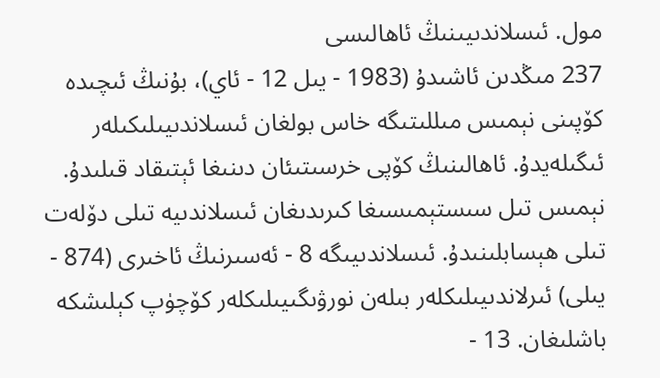مول. ئىسلاندىيىنىڭ ئاھالىسى
237 مىڭدىن ئاشىدۇ (1983 - يىل 12 - ئاي)، بۇنىڭ ئىچىدە كۆپىنى نېمىس مىللىتىگە خاس بولغان ئىسلاندىيىلىكىلەر ئىگىلەيدۇ. ئاھالىنىڭ كۆپى خرسىتىئان دىنىغا ئېتىقاد قىلىدۇ. نېمىس تىل سىستېمىسىغا كىرىدىغان ئىسلاندىيە تىلى دۆلەت تىلى ھېسابلىنىدۇ. ئىسلاندىيىگە 8 - ئەسىرنىڭ ئاخىرى (874 - يىلى) ئىرلاندىيىلىكلەر بىلەن نورۋىگىيىلىكلەر كۆچۈپ كېلىشكە باشلىغان. 13 -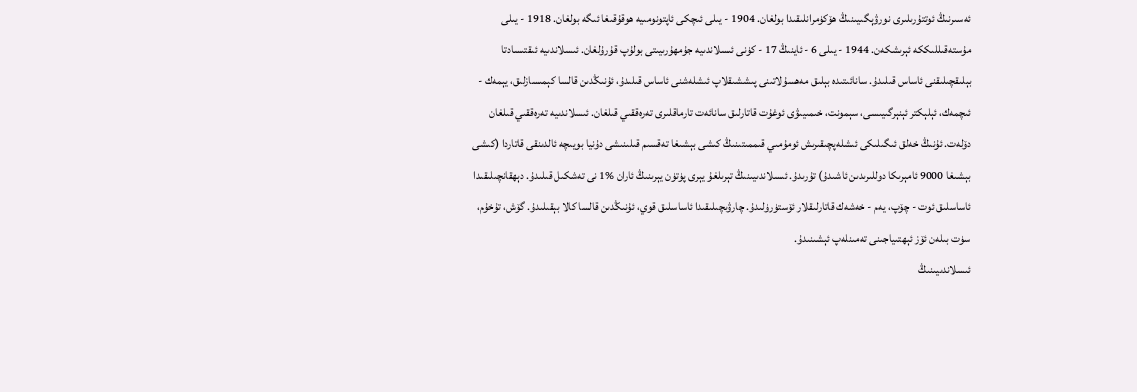ئەسىرنىڭ ئوتتۇرىلىرى نورۋېگىيىنىڭ ھۆكۈمرانلىقىدا بولغان. 1904 - يىلى ئىچكى ئاپتونومىيە ھوقۇقىغا ئىگە بولغان. 1918 - يىلى مۇستەقىللىككە ئېرىشكەن. 1944 - يىلى 6 - ئاينىڭ 17 - كۈنى ئىسلاندىيە جۇمھۇرىيىتى بولۇپ قۇرۇلغان. ئىسلاندىيە ئىقتىسادتا بېلىقچىلىقنى ئاساس قىلىدۇ. سانائىتىدە بېلىق مەھسۇلاتىنى پىششىقلاپ ئىشلەشنى ئاساس قىلىدۇ، ئۇنىڭدىن قالسا كېمىسازلىق، يېمەك - ئىچمەك، ئېلېكتر ئېنېرگىيىسى، سېمونت، خىمىيىۋى ئوغۇت قاتارلىق سانائەت تارماقلىرى تەرەققىي قىلغان. ئىسلاندىيە تەرەققىي قىلغان دۆلەت. ئۇنىڭ خەلق ئىگىلىكى ئىشلەپچىقىرىش ئومۇمىي قىممىتىنىڭ كىشى بېشىغا تەقسىم قىلىنىشى دۇنيا بويىچە ئالدىنقى قاتاردا (كىشى بېشىغا 9000 ئامېرىكا دوللىرىدىن ئاشىدۇ) تۇرىدۇ. ئىسلاندىيىنىڭ تېرىلغۇ يېرى پۈتۈن يېرىنىڭ ئاران %1 نى تەشكىل قىلىدۇ. دېھقانچىلىقىدا ئاساسلىق ئوت - چۆپ، يەم - خەشەك قاتارلىقلار ئۆستۈرۈلىدۇ. چارۋىچىلىقىدا ئاساسلىق قوي، ئۇنىڭدىن قالسا كالا بېقىلىدۇ. گۆش، تۇخۇم، سۈت بىلەن ئۆز ئېھتىياجىنى تەمىنلەپ ئېشىنىدۇ.
ئىسلاندىيىنىڭ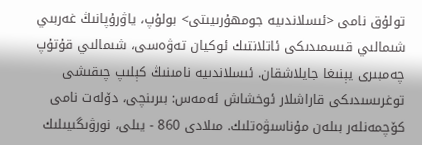تولۇق نامى <ئىسلاندىيە جومھۇرىيىتى> بولۇپ، ياۋرۇپانىڭ غەربىي شىمالىي قىسمىدىكى ئاتلانتىك ئوكيان تەۋەسى، شىمالىي قۇتۇپ چەمبىرى يېنىغا جايلاشقان. ئىسلاندىيە نامىنىڭ كېلىپ چىقىشى توغرىسىدىكى قاراشلار ئوخشاش ئەمەس: بىرىنچى، دۆلەت نامى كۆچمەنلەر بىلەن مۇناسىۋەتلىك. مىلادى 860 - يىلى، نورۋىگىيىلىك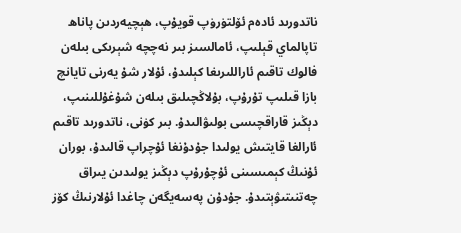ناتدورىد ئادەم ئۆلتۈرۈپ قويۇپ، ھېچيەردىن پاناھ تاپالماي قېلىپ، ئامالسىز بىر نەچچە شېرىكى بىلەن فالوك تاقىم ئاراللىرىغا كېلىدۇ، ئۇلار شۇ يەرنى تايانچ بازا قىلىپ تۇرۇپ، بۇلاڭچىلىق بىلەن شۇغۇللىنىپ، دېڭىز قاراقچىسى بولىۋالىدۇ. بىر كۈنى، ناتدورىد تاقىم ئارالغا قايتىش يولىدا جۇدۇنغا ئۇچراپ قالىدۇ، بوران ئۇنىڭ كېمىسىنى ئۇچۇرۇپ دېڭىز يولىدىن يىراق چەتنىتىۋېتىدۇ. جۇدۇن پەسەيگەن چاغدا ئۇلارنىڭ كۆز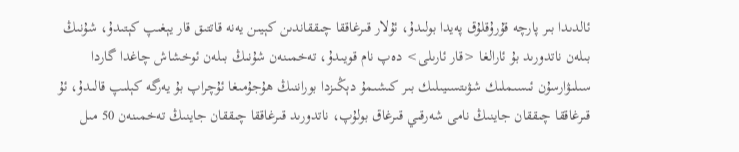ئالدىدا بىر پارچە قۇرۇقلۇق پەيدا بولىدۇ، ئۇلار قىرغاققا چىققاندىن كېيىن يەنە قاتتىق قار يېغىپ كېتىدۇ، شۇنىڭ بىلەن ناتدورىد بۇ ئارالغا <قار ئارىلى> دەپ نام قويىدۇ، تەخمىنەن شۇنىڭ بىلەن ئوخشاش چاغدا گاردا سىلىۋارسۇن ئىسىملىك شۋىتسىيىلىك بىر كىشىمۇ دېڭىزدا بوراننىڭ ھۇجۇمىغا ئۇچراپ بۇ يەرگە كېلىپ قالىدۇ، ئۇ قىرغاققا چىققان جاينىڭ نامى شەرقىي قىرغاق بولۇپ، ناتدورىد قىرغاققا چىققان جاينىڭ تەخمىنەن 50 مىل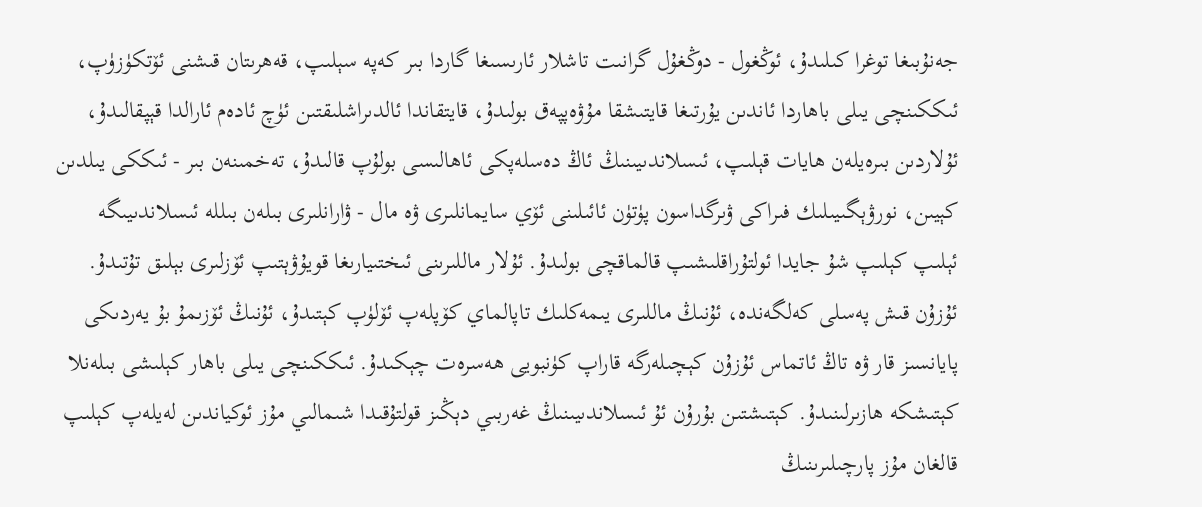جەنۇبىغا توغرا كىلىدۇ، ئوڭغول - دوڭغۇل گرانىت تاشلار ئارىسىغا گاردا بىر كەپە سېلىپ، قەھرىتان قىشنى ئۆتكۈزۈپ، ئىككىنچى يىلى باھاردا ئاندىن يۇرتىغا قايتىشقا مۇۋەپپەق بولىدۇ، قايتقاندا ئالدىراشلىقتىن ئۈچ ئادەم ئارالدا قېپقالىدۇ، ئۇلاردىن بىرەيلەن ھايات قېلىپ، ئىسلاندىيىنىڭ ئاڭ دەسلەپكى ئاھالىسى بولۇپ قالىدۇ، تەخمىنەن بىر - ئىككى يىلدىن كېيىن، نورۋېگىيىلىك فىراكى ۋىرگداسون پۈتۈن ئائىلىنى ئۆي سايمانلىرى ۋە مال - ۋارانلىرى بىلەن بىللە ئىسلاندىيىگە ئېلىپ كېلىپ شۇ جايدا ئولتۇراقلىشىپ قالماقچى بولىدۇ. ئۇلار ماللىرىنى ئىختىيارىغا قويۇۋېتىپ ئۆزلىرى بېلىق تۇتىدۇ. ئۇزۇن قىش پەسلى كەلگەندە، ئۇنىڭ ماللىرى يىمەكلىك تاپالماي كۆپلەپ ئۆلۈپ كېتىدۇ، ئۇنىڭ ئۆزىمۇ بۇ يەردىكى پايانسىز قار ۋە تاڭ ئاتماس ئۇزۇن كېچىلەرگە قاراپ كۈنبويى ھەسرەت چېكىدۇ. ئىككىنچى يىلى باھار كېلىشى بىلەنلا كېتىشكە ھازىرلىنىدۇ. كېتىشتىن بۇرۇن ئۇ ئىسلاندىيىنىڭ غەربىي دېڭىز قولتۇقىدا شىمالىي مۇز ئوكياندىن لەيلەپ كېلىپ قالغان مۇز پارچىلىرىنىڭ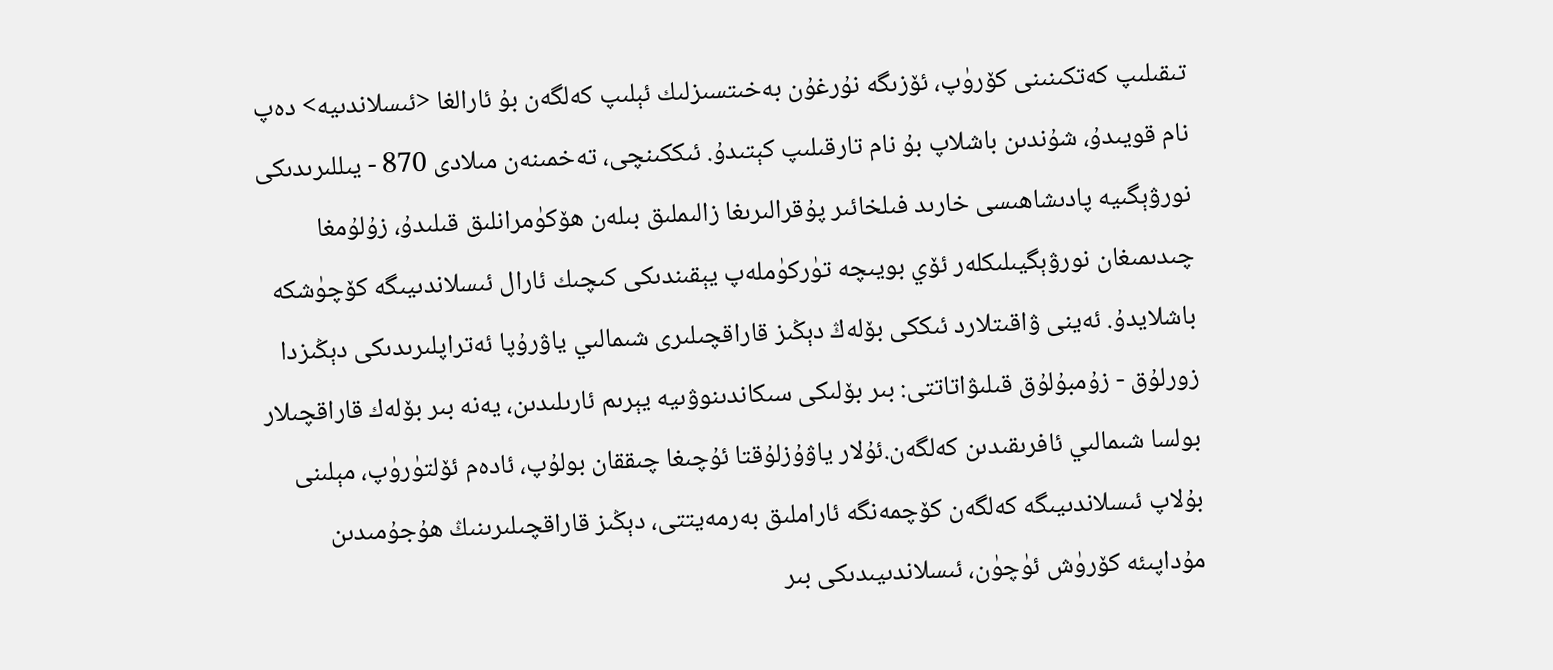تىقىلىپ كەتكىنىنى كۆرۈپ، ئۆزىگە نۇرغۇن بەخىتسىزلىك ئېلىپ كەلگەن بۇ ئارالغا <ئىسلاندىيە> دەپ نام قويىدۇ، شۇندىن باشلاپ بۇ نام تارقىلىپ كېتىدۇ. ئىككىنچى، تەخمىنەن مىلادى 870 - يىللىرىدىكى نورۋېگىيە پادىشاھىسى خارىد فىلخائىر پۇقرالىرىغا زالىملىق بىلەن ھۆكۈمرانلىق قىلىدۇ، زۇلۇمغا چىدىمىغان نورۋېگيىلىكلەر ئۆي بويىچە تۈركۈملەپ يېقىندىكى كىچىك ئارال ئىسلاندىيىگە كۆچۈشكە باشلايدۇ. ئەينى ۋاقىتلارد ئىككى بۆلەڭ دېڭىز قاراقچىلىرى شىمالىي ياۋرۇپا ئەتراپلىرىدىكى دېڭىزدا زورلۇق - زۇمبۇلۇق قىلىۋاتاتتى: بىر بۆلىكى سىكاندىنوۋىيە يېرىم ئارىلىدىن، يەنە بىر بۆلەك قاراقچىلار بولسا شىمالىي ئافرىقىدىن كەلگەن.ئۇلار ياۋۇزلۇقتا ئۇچىغا چىققان بولۇپ، ئادەم ئۆلتۈرۈپ، مېلىنى بۇلاپ ئىسلاندىيىگە كەلگەن كۆچمەنگە ئاراملىق بەرمەيتتى، دېڭىز قاراقچىلىرىنىڭ ھۇجۇمىدىن مۇداپىئە كۆرۈش ئۈچۈن، ئىسلاندىيىدىكى بىر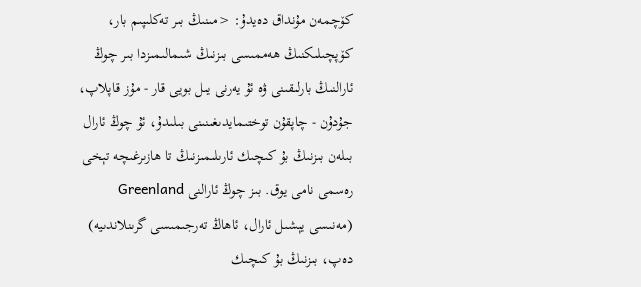كۆچمەن مۇنداق دەيدۇ: <مىنىڭ بىر تەكلىپىم بار، كۆپچىلىكنىڭ ھەممىسى بىزنىڭ شىمالىمىزدا بىر چوڭ ئارالنىڭ بارلىقىنى ۋە ئۇ يەرنى يىل بويى قار - مۇز قاپلاپ، جۇدۇن - چاپقۇن توختىمايدىغىنىنى بىلىدۇ، ئۇ چوڭ ئارال بىلەن بىزنىڭ بۇ كىچىك ئارىلىمىزنىڭ تا ھازىرغىچە تېخى رەسمى نامى يوق. بىز چوڭ ئارالنى Greenland (مەنىسى يېشىل ئارال، ئاھاڭ تەرجىمىسى گرىنلاندىيە) دەپ، بىزنىڭ بۇ كىچىك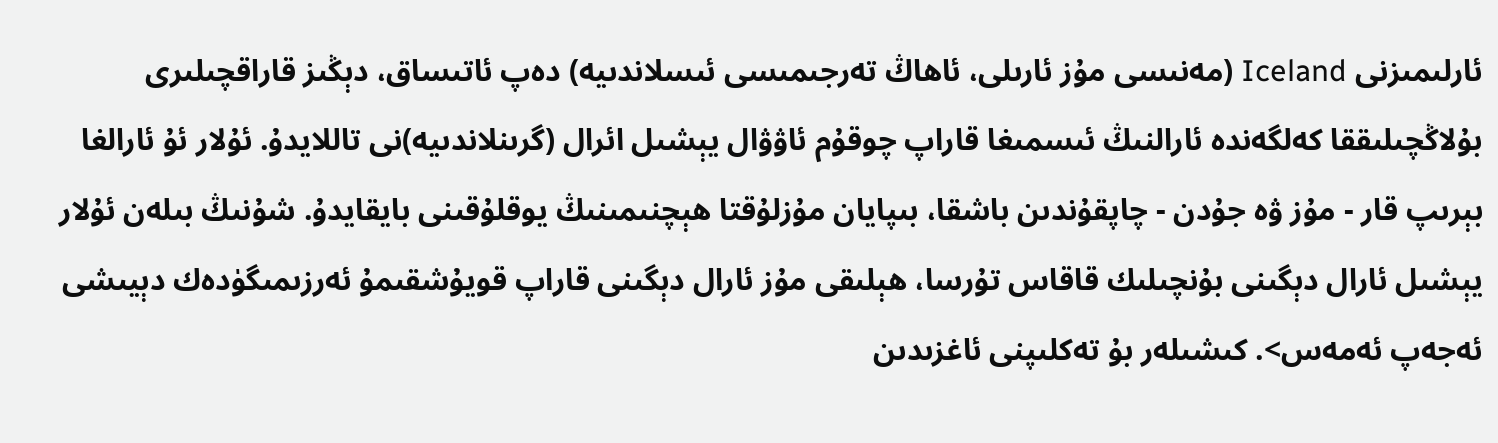ئارلىمىزنى Iceland (مەنىسى مۇز ئارىلى، ئاھاڭ تەرجىمىسى ئىسلاندىيە) دەپ ئاتىساق، دېڭىز قاراقچىلىرى بۇلاڭچىلىققا كەلگەندە ئارالنىڭ ئىسمىغا قاراپ چوقۇم ئاۋۋال يېشىل ائرال (گرىنلاندىيە)نى تاللايدۇ. ئۇلار ئۇ ئارالغا بېرىپ قار - مۇز ۋە جۇدن - چاپقۇندىن باشقا، بىپايان مۇزلۇقتا ھېچنىمىنىڭ يوقلۇقىنى بايقايدۇ. شۇنىڭ بىلەن ئۇلار يېشىل ئارال دېگىنى بۇنچىلىك قاقاس تۇرسا، ھېلىقى مۇز ئارال دېگىنى قاراپ قويۇشقىمۇ ئەرزىمىگۈدەك دېيىشى ئەجەپ ئەمەس>. كىشىلەر بۇ تەكلىپنى ئاغزىدىن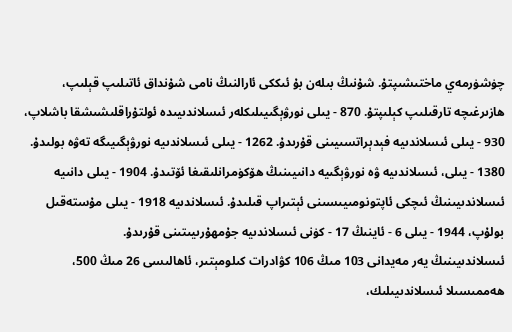چۈشۈرمەي ماختىشىپتۇ. شۇنىڭ بىلەن بۇ ئىككى ئارالنىڭ نامى شۇنداق ئاتىلىپ قېلىپ، ھازىرغىچە تارقىلىپ كېلىپتۇ. 870 - يىلى نورۋېگىيىلىكلەر ئىسلاندىيىدە ئولتۇراقلىشىشقا باشلاپ، 930 - يىلى ئىسلاندىيە فېدېراتسىيىنى قۇرىدۇ. 1262 - يىلى ئىسلاندىيە نورۋېگىيىگە تەۋە بولىدۇ. 1380 - يىلى، ئىسلاندىيە ۋە نورۋېگىيە دانىيىنىڭ ھۆكۈمرانلىقىغا ئۆتىدۇ. 1904 - يىلى دانىيە ئىسلاندىيىنىڭ ئىچكى ئاپتونومىيىسىنى ئېتىراپ قىلىدۇ. ئىسلاندىيە 1918 - يىلى مۇستەقىل بولۇپ، 1944 - يىلى 6 - ئاينىڭ 17 - كۈنى ئىسلاندىيە جۇمھۇرىيىتىنى قۇرىدۇ.
ئىسلاندىيىنىڭ يەر مەيدانى 103 مىڭ 106 كۋادرات كىلومېتىر، ئاھالىسى 26 مىڭ 500، ھەممىسىلا ئىسلاندىيىلىك،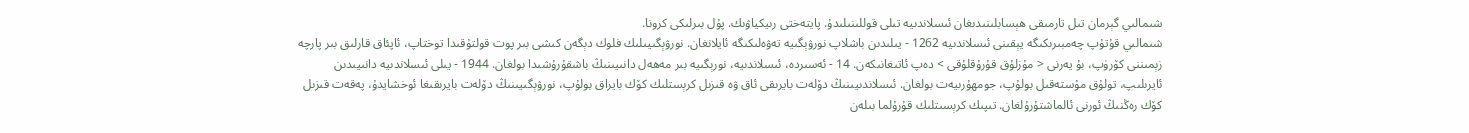شىمالىي گېرمان تىل تارمىقى ھېسابلىنىدىغان ئىسلاندىيە تىلى قوللىنىلىدۇ. پايتەختى رىيكياۋىك. پۇل بىرلىكى كرونا.
شىمالىي قۇتۇپ چەمبىرىكىگە يېقىنى ئىسلاندىيە 1262 - يىلىدىن باشلاپ نورۋېگىيە تەۋەلىكىگە ئايلانغان. نورۋېگىيىلىك فلوك دېگەن كىشى بىر پوت قولتۇقىدا توختاپ، ئاپئاق قارلىق بىر پارچە زېمىننى كۆرۈپ، بۇ يەرنى < مۇزلۇق قۇرۇقلۇقى > دەپ ئاتىغانىكەن. 14 - ئەسىردە، ئىسلاندىيە، نورېگىيە بىر مەھەل دانىيىنىڭ باشقۇرۇشىدا بولغان. 1944 - يىلى ئىسلاندىيە دانىيىدىن ئايرىلىپ، تولۇق مۇستەقىل بولۇپ، جومھۇرىيەت بولغان. ئىسلاندىيىنىڭ دۆلەت بايرىقى ئاق ۋە قىزىل كرېستلىك كۆك بايراق بولۇپ، نورۋېگىيىنىڭ دۆلەت بايرىقىغا ئوخشايدۇ، پەقەت قىزىل كۆك رەڭنىڭ ئورنى ئالماشتۇرۇلغان. تىپىك كرېسىتلىك قۇرۇلما بىلەن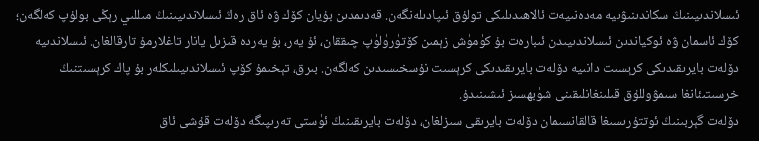ئىسلاندىيىنىڭ سكاندىنىۋىيە مەدەنىيەت ئالاھىدىلىكى تولۇق ئىپادىلەنگەن. قەدىمدىن بۇيان كۆك ۋە ئاق رەڭ ئىسلاندىيىنىڭ مىللىي رېڭى بولۇپ كەلگەن؛ كۆك ئاسمان ۋە ئوكياندىن ئىسلاندىيىدن ئىبارەت بۇ كۈمۈش زېمىن كۆتۈرۈلۈپ چىققان، ئۇ يەر، بۇ يەردە قىزىل يانار تاغلارمۇ تارقالغان. ئىسلاندىيە دۆلەت بايرىقىدىكى كرېسىت دانىيە دۆلەت بايرىقىدىكى كرېسىت نۇسخىسىدىن كەلگەن. بىرق، تېخىمۇ كۆپ ئىسلاندىيىلىكلەر بۇ پاك كرېسىتنىڭ خرسىتىئانغا سىمۋوللۇق قىلىنغانلىقىنى شۈبھسىز ئىشىنىدۇ.
دۆلەت گېربىنىڭ ئوتتۇرىسىغا قالقانسىمان دۆلەت بايرىقى سىزلغان، دۆلەت بايرىقىنىڭ ئۈستى تەرىپىگە دۆلەت قۇشى ئاق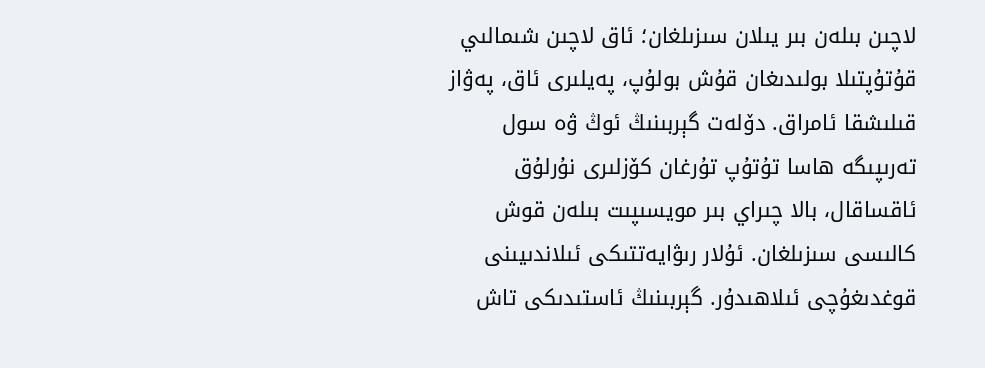لاچىن بىلەن بىر يىلان سىزىلغان؛ ئاق لاچىن شىمالىي قۇتۇپتىلا بولىدىغان قۇش بولۇپ، پەيلىرى ئاق، پەۋاز قىلىشقا ئامراق. دۆلەت گېربىنىڭ ئوڭ ۋە سول تەرىپىگە ھاسا تۇتۇپ تۇرغان كۆزلىرى نۇرلۇق ئاقساقال، بالا چىراي بىر مويسىپىت بىلەن قوش كالىسى سىزىلغان. ئۇلار رىۋايەتتىكى ئىلاندىيىنى قوغدىغۇچى ئىلاھىدۇر. گېربىنىڭ ئاستىدىكى تاش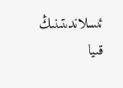ئىسلاندىتىنىڭ قىيا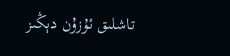تاشلىق ئۇزۇن دېڭىز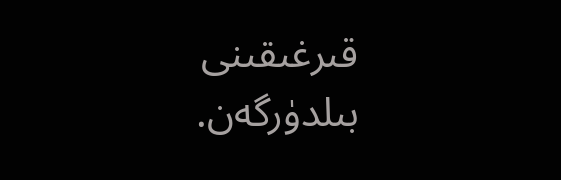قىرغىقىنى بىلدۈرگەن.